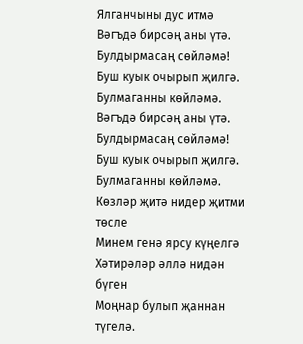Ялганчыны дус итмә
Вәгъдә бирсәң аны үтә.
Булдырмасаң сөйләмә!
Буш куык очырып җилгә.
Булмаганны көйләмә.
Вәгъдә бирсәң аны үтә.
Булдырмасаң сөйләмә!
Буш куык очырып җилгә.
Булмаганны көйләмә.
Көзләр җитә нидер җитми төсле
Минем генә ярсу күңелгә
Хәтирәләр әллә нидән бүген
Моңнар булып җаннан түгелә.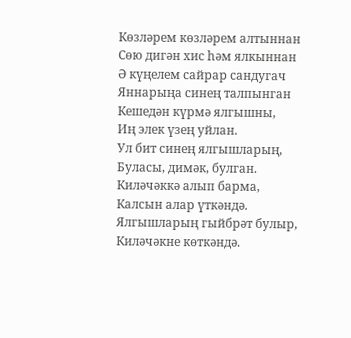Көзләрем көзләрем алтыннан
Сөю дигән хис һәм ялкыннан
Ә күңелем сайрар сандугач
Яннарыңа синең талпынган
Кешедән күрмә ялгышны,
Иң элек үзең уйлан.
Ул бит синең ялгышларың,
Буласы, димәк, булган.
Киләчәккә алып барма,
Калсын алар үткәндә.
Ялгышларың гыйбрәт булыр,
Киләчәкне көткәндә.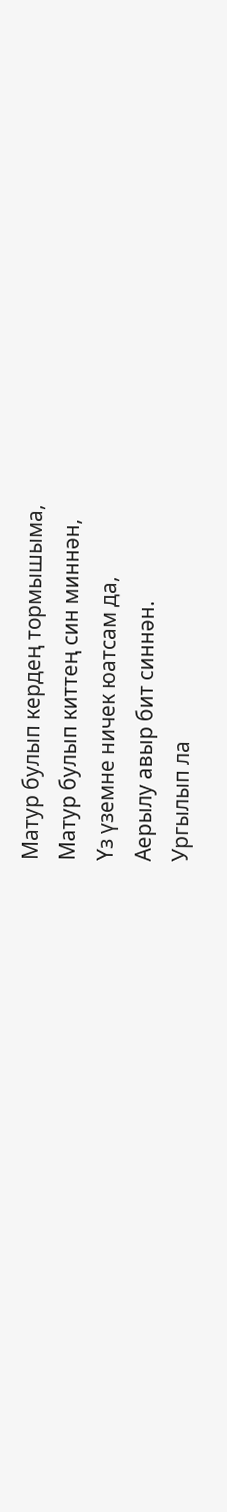Матур булып кердең тормышыма,
Матур булып киттең син миннән,
Үз үземне ничек юатсам да,
Аерылу авыр бит синнән.
Ургылып ла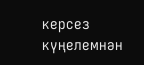керсез күңелемнән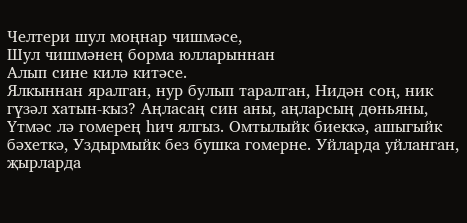Челтери шул моңнар чишмәсе,
Шул чишмәнең борма юлларыннан
Алып сине килә китәсе.
Ялкыннан яралган, нур булып таралган, Нидән соң, ник гүзәл хатын-кыз? Аңласаң син аны, аңларсың дөньяны, Үтмәс лә гомерең һич ялгыз. Омтылыйк биеккә, ашыгыйк бәхеткә, Уздырмыйк без бушка гомерне. Уйларда уйланган, җырларда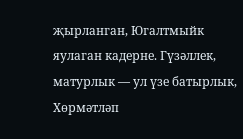җырланган, Югалтмыйк яулаган кадерне. Гүзәллек, матурлык — ул үзе батырлык, Хөрмәтләп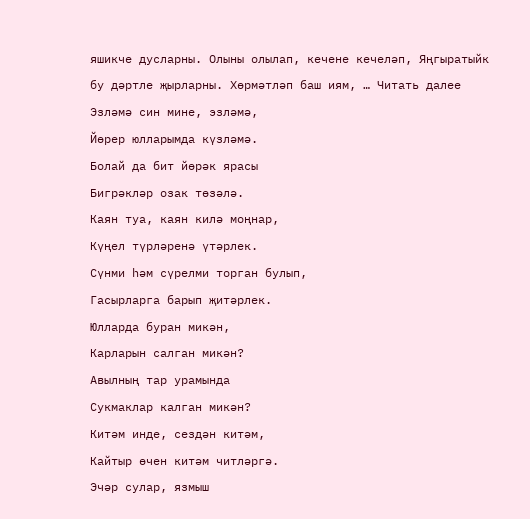яшикче дусларны. Олыны олылап, кечене кечеләп, Яңгыратыйк бу дәртле җырларны. Хөрмәтләп баш иям, … Читать далее
Эзләмә син мине, эзләмә,
Йөрер юлларымда күзләмә.
Болай да бит йөрәк ярасы
Бигрәкләр озак төзәлә.
Каян туа, каян килә моңнар,
Күңел түрләренә үтәрлек.
Сүнми һәм сүрелми торган булып,
Гасырларга барып җитәрлек.
Юлларда буран микән,
Карларын салган микән?
Авылның тар урамында
Сукмаклар калган микән?
Китәм инде, сездән китәм,
Кайтыр өчен китәм читләргә.
Эчәр сулар, язмыш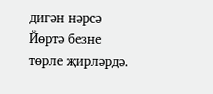дигән нәрсә
Йөртә безне төрле җирләрдә.